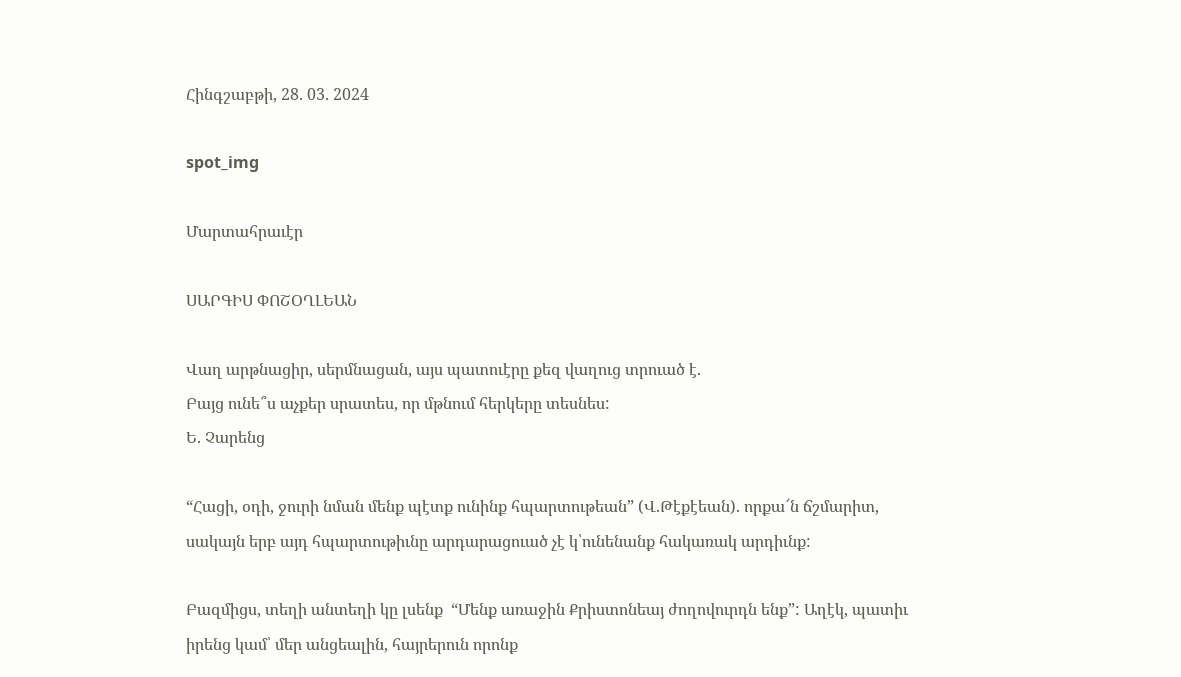Հինգշաբթի, 28. 03. 2024

spot_img

Մարտահրաւէր

ՍԱՐԳԻՍ ՓՈՇՕՂԼԵԱՆ

Վաղ արթնացիր, սերմնացան, այս պատուէրը քեզ վաղուց տրուած է.
Բայց ունե՞ս աչքեր սրատես, որ մթնում հերկերը տեսնես:
Ե. Չարենց

“Հացի, օդի, ջուրի նման մենք պէտք ունինք հպարտութեան” (Վ.Թէքէեան). որքա՜ն ճշմարիտ, սակայն երբ այդ հպարտութիւնը արդարացուած չէ կ՝ունենանք հակառակ արդիւնք:

Բազմիցս, տեղի անտեղի կը լսենք  “Մենք առաջին Քրիստոնեայ ժողովուրդն ենք”: Աղէկ, պատիւ իրենց կամ՝ մեր անցեալին, հայրերուն որոնք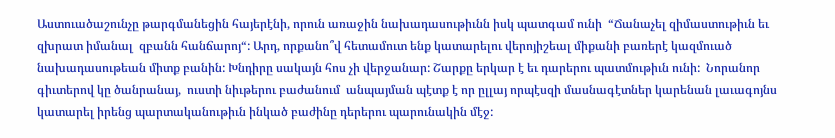Աստուածաշունչը թարգմանեցին հայերէնի, որուն առաջին նախադասութիւնն իսկ պատգամ ունի  “Ճանաչել զիմաստութիւն եւ զխրատ իմանալ  զբանն հանճարոյ“: Արդ, որքանո՞վ հետամուտ ենք կատարելու վերոյիշեալ միքանի բառերէ կազմուած նախադասութեան միտք բանին: Խնդիրը սակայն հոս չի վերջանար: Շարքը երկար է եւ դարերու պատմութիւն ունի:  Նորանոր գիւտերով կը ծանրանայ,  ուստի նիւթերու բաժանում  անպայման պէտք է որ ըլլայ որպէսզի մասնագէտներ կարենան լաւագոյնս կատարել իրենց պարտականութիւն ինկած բաժինը դերերու պարունակին մէջ: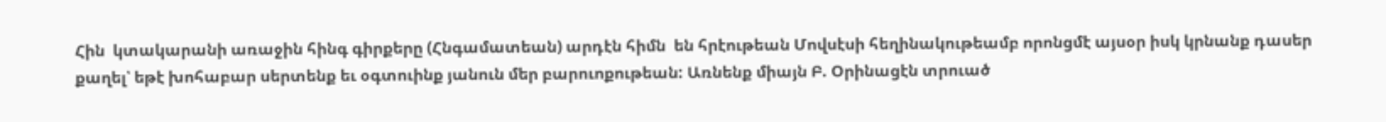Հին  կտակարանի առաջին հինգ գիրքերը (Հնգամատեան) արդէն հիմն  են հրէութեան Մովսէսի հեղինակութեամբ որոնցմէ այսօր իսկ կրնանք դասեր քաղել՝ եթէ խոհաբար սերտենք եւ օգտուինք յանուն մեր բարուոքութեան: Առնենք միայն Բ. Օրինացէն տրուած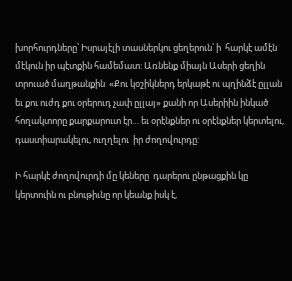խորհուրդները՝ Իսրայէլի տասներկու ցեղերուն՝ ի  հարկէ ամէն մէկուն իր պէտքին համեմատ: Առնենք միայն Ասերի ցեղին տրուած մաղթանքին  «Քու կօշիկներդ երկաթէ ու պղինձէ ըլլան եւ քու ուժդ քու օրերուդ չափ ըլլայ» քանի որ Ասերիին ինկած հողակտորը քարքարուտ էր… եւ օրէնքներ ու օրէնքներ կերտելու, դաստիարակելու, ուղղելու  իր ժողովուրդը:

Ի հարկէ ժողովուրդի մը կեները  դարերու ընթացքին կը կերտուին ու բնութիւնը որ կեանք իսկ է,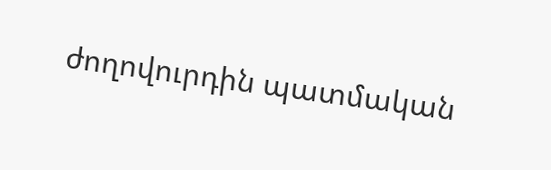ժողովուրդին պատմական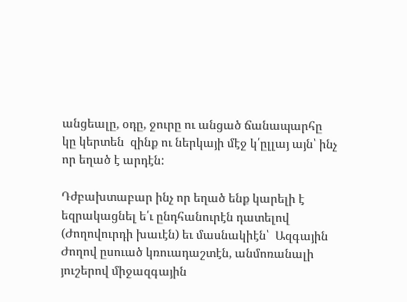անցեալը, օդը, ջուրը ու անցած ճանապարհը կը կերտեն  զինք ու ներկայի մէջ կ՛ըլլայ այն՝ ինչ որ եղած է արդէն:

Դժբախտաբար ինչ որ եղած ենք կարելի է եզրակացնել ե՛ւ ընդհանուրէն դատելով (Ժողովուրդի խաւէն) եւ մասնակիէն՝  Ազգային Ժողով ըսուած կռուադաշտէն, անմոռանալի յուշերով միջազգային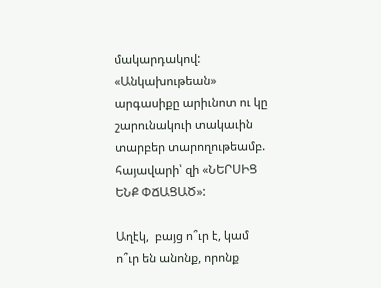մակարդակով: «Անկախութեան» արգասիքը արիւնոտ ու կը շարունակուի տակաւին տարբեր տարողութեամբ. հայավարի՝ զի «ՆԵՐՍԻՑ ԵՆՔ ՓՃԱՑԱԾ»:

Աղէկ,  բայց ո՞ւր է, կամ ո՞ւր են անոնք, որոնք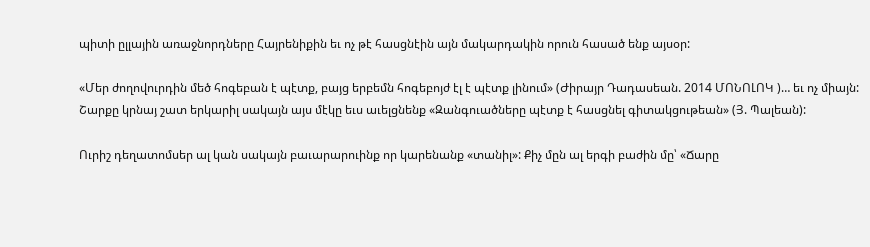պիտի ըլլային առաջնորդները Հայրենիքին եւ ոչ թէ հասցնէին այն մակարդակին որուն հասած ենք այսօր:

«Մեր ժողովուրդին մեծ հոգեբան է պէտք, բայց երբեմն հոգեբոյժ էլ է պէտք լինում» (Ժիրայր Դադասեան. 2014 ՄՈՆՈԼՈԿ )… եւ ոչ միայն: Շարքը կրնայ շատ երկարիլ սակայն այս մէկը եւս աւելցնենք «Զանգուածները պէտք է հասցնել գիտակցութեան» (Յ. Պալեան):

Ուրիշ դեղատոմսեր ալ կան սակայն բաւարարուինք որ կարենանք «տանիլ»: Քիչ մըն ալ երգի բաժին մը՝ «Ճարը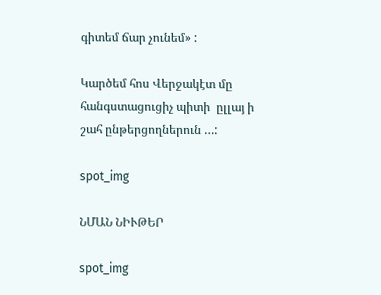գիտեմ ճար չունեմ» :

Կարծեմ հոս Վերջակէտ մը հանգստացուցիչ պիտի  ըլլայ ի շահ ընթերցողներուն …:

spot_img

ՆՄԱՆ ՆԻՒԹԵՐ

spot_img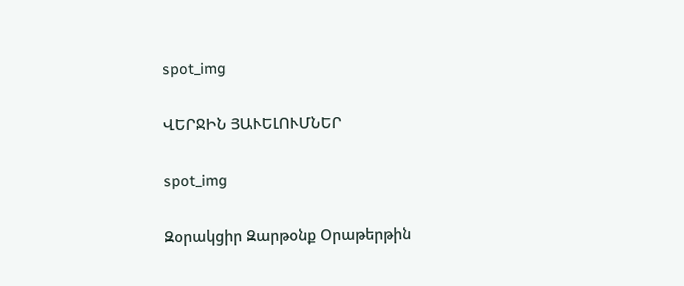spot_img

ՎԵՐՋԻՆ ՅԱՒԵԼՈՒՄՆԵՐ

spot_img

Զօրակցիր Զարթօնք Օրաթերթին